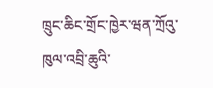ཁྲུང་ཆིང་གྲོང་ཁྱེར་ཝན་ཀྲོའུ་ཁུལ་འབྲི་ཆུའི་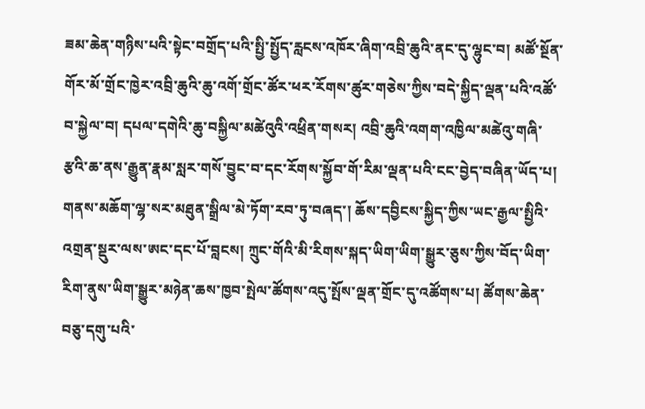ཟམ་ཆེན་གཉིས་པའི་སྟེང་བགྲོད་པའི་སྤྱི་སྤྱོད་རླངས་འཁོར་ཞིག་འབྲི་ཆུའི་ནང་དུ་ལྷུང་བ། མཚོ་སྔོན་གོར་མོ་གྲོང་ཁྱེར་འབྲི་ཆུའི་ཆུ་འགོ་གྲོང་ཚོར་ཕར་རོགས་ཚུར་གཅེས་ཀྱིས་བདེ་སྐྱིད་ལྡན་པའི་འཚོ་བ་སྐྱེལ་བ། དཔལ་དགེའི་ཆུ་བསྐྱིལ་མཚེའུའི་འཕྲིན་གསར། འབྲི་ཆུའི་འགག་འཁྱིལ་མཚེའུ་གཞི་རྩའི་ཆ་ནས་རྒྱུན་རྣམ་སླར་གསོ་བྱུང་བ་དང་རོགས་སྐྱོབ་གོ་རིམ་ལྡན་པའི་ངང་བྱེད་བཞིན་ཡོད་པ། གནས་མཆོག་ལྷ་སར་མཐུན་སྒྲིལ་མེ་ཏོག་རབ་ཏུ་བཞད་། ཆོས་དབྱིངས་སྐྱིད་ཀྱིས་ཡང་རྒྱལ་སྤྱིའི་འགྲན་སྡུར་ལས་ཨང་དང་པོ་བླངས། ཀྲུང་གོའི་མི་རིགས་སྐད་ཡིག་ཡིག་སྒྱུར་ཅུས་ཀྱིས་བོད་ཡིག་རིག་ནུས་ཡིག་སྒྱུར་མཉེན་ཆས་ཁྱབ་སྤེལ་ཚོགས་འདུ་སྤོས་ལྡན་གྲོང་དུ་འཚོགས་པ། ཚོགས་ཆེན་བཅུ་དགུ་པའི་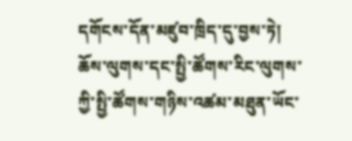དགོངས་དོན་མཛུབ་ཁྲིད་དུ་བྱས་ཏེ། ཆོས་ལུགས་དང་སྤྱི་ཚོགས་རིང་ལུགས་ཀྱི་སྤྱི་ཚོགས་གཉིས་འཚམ་མཐུན་ཡོང་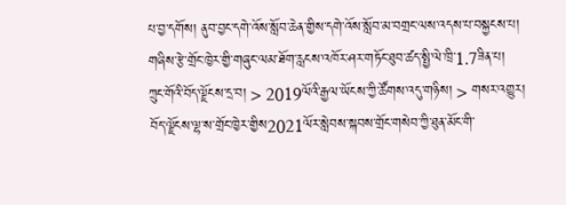པ་བྱ་དགོས། ནུབ་བྱང་དགེ་འོས་སློབ་ཆེན་གྱིས་དགེ་འོས་སློབ་མ་བགྲང་ལས་འདས་པ་བསྐྱངས་པ། གཞིས་རྩེ་གྲོང་ཁྱེར་གྱི་གཞུང་ལམ་ཐོག་རླངས་འཁོར་ཤར་གཏོང་ཐུབ་ཚད་སྤྱི་ལེ་ཁྲི་1.7ཟིན་པ།
ཀྲུང་གོའི་བོད་ལྗོངས་དྲ་བ། > 2019ལོའི་རྒྱལ་ཡོངས་ཀྱི་ཚོགས་འདུ་གཉིས། > གསར་འགྱུར།
བོད་ལྗོངས་ལྷ་ས་གྲོང་ཁྱེར་གྱིས2021ལོར་སླེབས་སྐབས་གྲོང་གསེབ་ཀྱི་ཐུན་མོང་གི་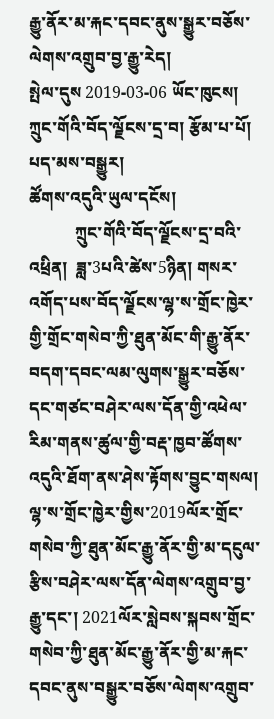རྒྱུ་ནོར་མ་རྐང་དབང་ནུས་སྒྱུར་བཅོས་ལེགས་འགྲུབ་བྱ་རྒྱུ་རེད།
སྤེལ་དུས 2019-03-06 ཡོང་ཁུངས། ཀྲུང་གོའི་བོད་ལྗོངས་དྲ་བ། རྩོམ་པ་པོ། པད་མས་བསྒྱུར།
ཚོགས་འདུའི་ཡུལ་དངོས།
           ཀྲུང་གོའི་བོད་ལྗོངས་དྲ་བའི་འཕྲིན།  ཟླ་3པའི་ཚེས་5ཉིན། གསར་འགོད་པས་བོད་ལྗོངས་ལྷ་ས་གྲོང་ཁྱེར་གྱི་གྲོང་གསེབ་ཀྱི་ཐུན་མོང་གི་རྒྱུ་ནོར་བདག་དབང་ལམ་ལུགས་སྒྱུར་བཅོས་དང་གཙང་བཤེར་ལས་དོན་གྱི་འཕེལ་རིམ་གནས་ཚུལ་གྱི་བརྡ་ཁྱབ་ཚོགས་འདུའི་ཐོག་ནས་ཤེས་རྟོགས་བྱུང་གསལ། ལྷ་ས་གྲོང་ཁྱེར་གྱིས་2019ལོར་གྲོང་གསེབ་ཀྱི་ཐུན་མོང་རྒྱུ་ནོར་གྱི་མ་དངུལ་རྩིས་བཤེར་ལས་དོན་ལེགས་འགྲུབ་བྱ་རྒྱུ་དང་། 2021ལོར་སླེབས་སྐབས་གྲོང་གསེབ་ཀྱི་ཐུན་མོང་རྒྱུ་ནོར་གྱི་མ་རྐང་དབང་ནུས་བསྒྱུར་བཅོས་ལེགས་འགྲུབ་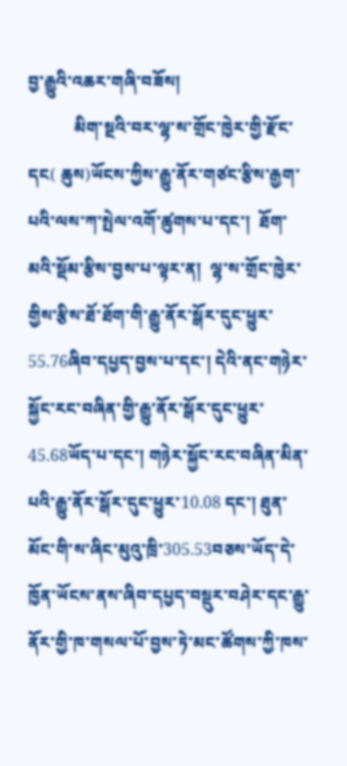བྱ་རྒྱུའི་འཆར་གཞི་བཟོས།
           མིག་སྔའི་བར་ལྷ་ས་གྲོང་ཁྱེར་གྱི་རྫོང་དང( ཆུས)ཡོངས་ཀྱིས་རྒྱུ་ནོར་གཙང་རྩིས་རྒྱག་པའི་ལས་ཀ་སྤེལ་འགོ་ཚུགས་པ་དང་།  ཐོག་མའི་སྡོམ་རྩིས་བྱས་པ་ལྟར་ན།  ལྷ་ས་གྲོང་ཁྱེར་གྱིས་རྩིས་ཐོ་ཐོག་གི་རྒྱུ་ནོར་སྒོར་དུང་ཕྱུར་55.76ཞིབ་དཔྱད་བྱས་པ་དང་། དེའི་ནང་གཉེར་སྐྱོང་རང་བཞིན་གྱི་རྒྱུ་ནོར་སྒོར་དུང་ཕྱུར་45.68ཡོད་པ་དང་། གཉེར་སྐྱོང་རང་བཞིན་མིན་པའི་རྒྱུ་ནོར་སྒོར་དུང་ཕྱུར་10.08 དང་། ཐུན་མོང་གི་ས་ཞིང་མུའུ་ཁྲི་305.53བཅས་ཡོད་དེ་ཁྱོན་ཡོངས་ནས་ཞིབ་དཔྱད་བསྡུར་བཤེར་དང་རྒྱུ་ནོར་གྱི་ཁ་གསལ་པོ་བྱས་ཏེ་མང་ཚོགས་ཀྱི་ཁས་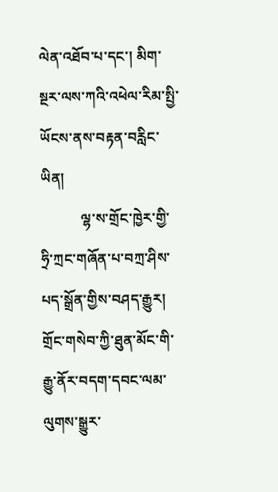ལེན་འཐོབ་པ་དང་། མིག་སྔར་ལས་ཀའི་འཕེལ་རིམ་སྤྱི་ཡོངས་ནས་བརྟན་བརླིང་ཡིན།
           ལྷ་ས་གྲོང་ཁྱེར་གྱི་ཧྲི་ཀྲང་གཞོན་པ་བཀྲ་ཤིས་པད་སྒྲོན་གྱིས་བཤད་རྒྱུར། གྲོང་གསེབ་ཀྱི་ཐུན་མོང་གི་རྒྱུ་ནོར་བདག་དབང་ལམ་ལུགས་སྒྱུར་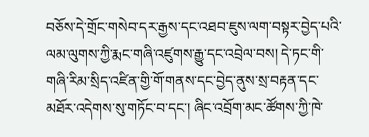བཅོས་དེ་གྲོང་གསེབ་དར་རྒྱས་དང་འཐབ་ཇུས་ལག་བསྟར་བྱེད་པའི་ལམ་ལུགས་ཀྱི་རྨང་གཞི་འཛུགས་རྒྱུ་དང་འབྲེལ་བས། དེ་ཏང་གི་གཞི་རིམ་སྲིད་འཛིན་གྱི་གོ་གནས་དང་བྱེད་ནུས་སྲ་བརྟན་དང་མཐོར་འདེགས་སུ་གཏོང་བ་དང་། ཞིང་འབྲོག་མང་ཚོགས་ཀྱི་ཁེ་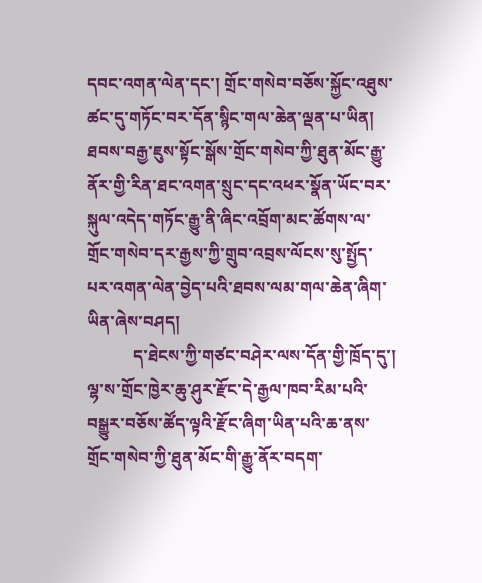དབང་འགན་ལེན་དང་། གྲོང་གསེབ་བཅོས་སྐྱོང་འཐུས་ཚང་དུ་གཏོང་བར་དོན་སྙིང་གལ་ཆེན་ལྡན་པ་ཡིན། ཐབས་བརྒྱ་ཇུས་སྟོང་སྒོས་གྲོང་གསེབ་ཀྱི་ཐུན་མོང་རྒྱུ་ནོར་གྱི་རིན་ཐང་འགན་སྲུང་དང་འཕར་སྣོན་ཡོང་བར་སྐུལ་འདེད་གཏོང་རྒྱུ་ནི་ཞིང་འབྲོག་མང་ཚོགས་ལ་གྲོང་གསེབ་དར་རྒྱས་ཀྱི་གྲུབ་འབྲས་ལོངས་སུ་སྤྱོད་པར་འགན་ལེན་བྱེད་པའི་ཐབས་ལམ་གལ་ཆེན་ཞིག་ཡིན་ཞེས་བཤད།
           ད་ཐེངས་ཀྱི་གཙང་བཤེར་ལས་དོན་གྱི་ཁྲོད་དུ་། ལྷ་ས་གྲོང་ཁྱེར་ཆུ་ཤུར་རྫོང་དེ་རྒྱལ་ཁབ་རིམ་པའི་བསྒྱུར་བཅོས་ཚོད་ལྟའི་རྫོང་ཞིག་ཡིན་པའི་ཆ་ནས་གྲོང་གསེབ་ཀྱི་ཐུན་མོང་གི་རྒྱུ་ནོར་བདག་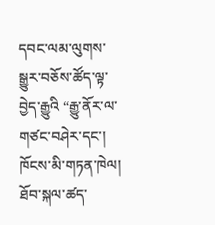དབང་ལམ་ལུགས་སྒྱུར་བཅོས་ཚོད་ལྟ་བྱེད་རྒྱུའི “རྒྱུ་ནོར་ལ་གཙང་བཤེར་དང་། ཁོངས་མི་གཏན་ཁེལ། ཐོབ་སྐལ་ཚད་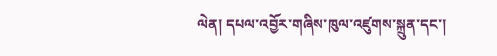ལེན། དཔལ་འབྱོར་གཞིས་ཁུལ་འཛུགས་སྐྲུན་དང་།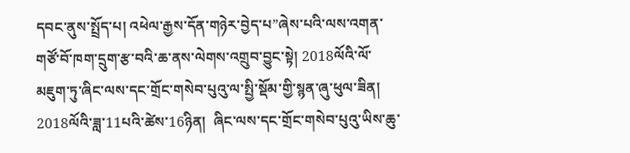དབང་ནུས་སྤྲོད་པ། འཕེལ་རྒྱས་དོན་གཉེར་བྱེད་པ”ཞེས་པའི་ལས་འགན་གཙོ་བོ་ཁག་དྲུག་རྩ་བའི་ཆ་ནས་ལེགས་འགྲུབ་བྱུང་སྟེ། 2018ལོའི་ལོ་མཇུག་ཏུ་ཞིང་ལས་དང་གྲོང་གསེབ་པུའུ་ལ་སྤྱི་སྡོམ་གྱི་སྙན་ཞུ་ཕུལ་ཟིན། 2018ལོའི་ཟླ་11པའི་ཚེས་16ཉིན།  ཞིང་ལས་དང་གྲོང་གསེབ་པུའུ་ཡིས་ཆུ་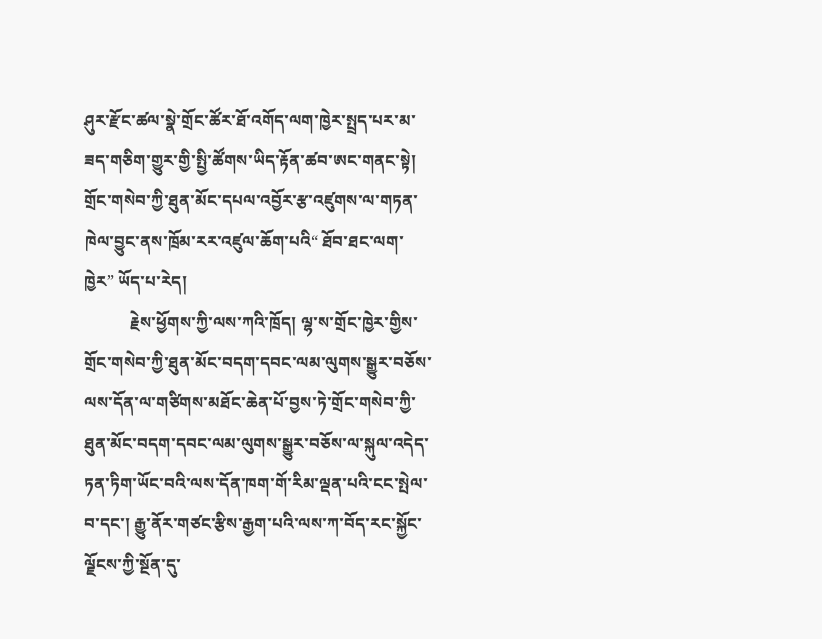ཤུར་རྫོང་ཚལ་སྣེ་གྲོང་ཚོར་ཐོ་འགོད་ལག་ཁྱེར་སྤྲད་པར་མ་ཟད་གཅིག་གྱུར་གྱི་སྤྱི་ཚོགས་ཡིད་རྟོན་ཚབ་ཨང་གནང་སྟེ། གྲོང་གསེབ་ཀྱི་ཐུན་མོང་དཔལ་འབྱོར་རྩ་འཛུགས་ལ་གཏན་ཁེལ་བྱུང་ནས་ཁྲོམ་རར་འཛུལ་ཆོག་པའི“ ཐོབ་ཐང་ལག་ཁྱེར” ཡོད་པ་རེད།
           རྗེས་ཕྱོགས་ཀྱི་ལས་ཀའི་ཁྲོད། ལྷ་ས་གྲོང་ཁྱེར་གྱིས་གྲོང་གསེབ་ཀྱི་ཐུན་མོང་བདག་དབང་ལམ་ལུགས་སྒྱུར་བཅོས་ལས་དོན་ལ་གཙིགས་མཐོང་ཆེན་པོ་བྱས་ཏེ་གྲོང་གསེབ་ཀྱི་ཐུན་མོང་བདག་དབང་ལམ་ལུགས་སྒྱུར་བཅོས་ལ་སྐུལ་འདེད་ཏན་ཏིག་ཡོང་བའི་ལས་དོན་ཁག་གོ་རིམ་ལྡན་པའི་ངང་སྤེལ་བ་དང་། རྒྱུ་ནོར་གཙང་རྩིས་རྒྱག་པའི་ལས་ཀ་བོད་རང་སྐྱོང་ལྗོངས་ཀྱི་སྔོན་དུ་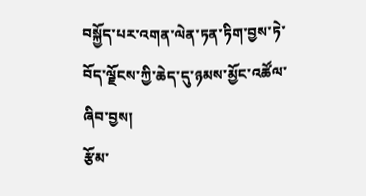བསྐྱོད་པར་འགན་ལེན་ཏན་ཏིག་བྱས་ཏེ་བོད་ལྗོངས་ཀྱི་ཆེད་དུ་ཉམས་མྱོང་འཚོལ་ཞིབ་བྱས།
རྩོམ་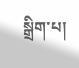སྒྲིག་པ།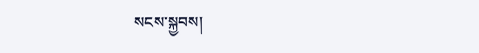སངས་སྐྱབས།